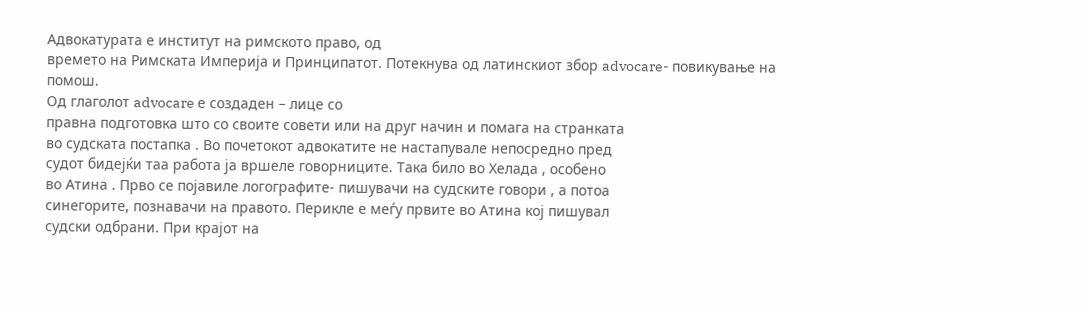Адвокатурата е институт на римското право, од
времето на Римската Империја и Принципатот. Потекнува од латинскиот збор advocare- повикување на помош.
Од глаголот advocare е создаден – лице со
правна подготовка што со своите совети или на друг начин и помага на странката
во судската постапка . Во почетокот адвокатите не настапувале непосредно пред
судот бидејќи таа работа ја вршеле говорниците. Така било во Хелада , особено
во Атина . Прво се појавиле логографите- пишувачи на судските говори , а потоа
синегорите, познавачи на правото. Перикле е меѓу првите во Атина кој пишувал
судски одбрани. При крајот на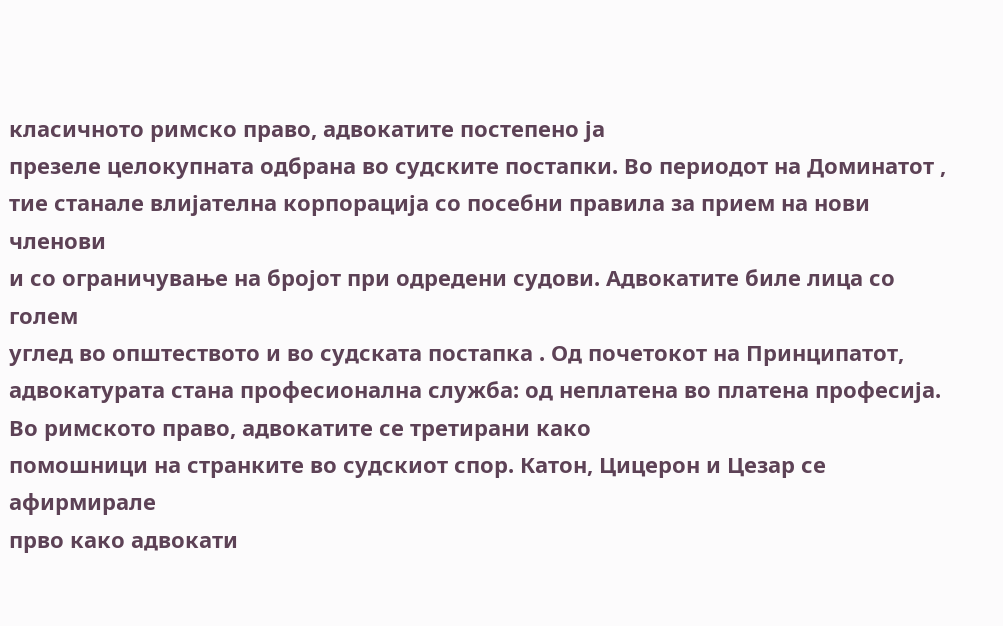класичното римско право, адвокатите постепено ја
презеле целокупната одбрана во судските постапки. Во периодот на Доминатот ,
тие станале влијателна корпорација со посебни правила за прием на нови членови
и со ограничување на бројот при одредени судови. Адвокатите биле лица со голем
углед во општеството и во судската постапка . Од почетокот на Принципатот,
адвокатурата стана професионална служба: од неплатена во платена професија.
Во римското право, адвокатите се третирани како
помошници на странките во судскиот спор. Катон, Цицерон и Цезар се афирмирале
прво како адвокати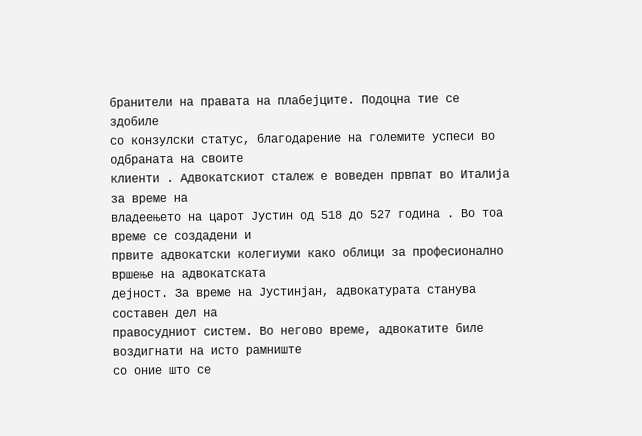бранители на правата на плабејците. Подоцна тие се здобиле
со конзулски статус, благодарение на големите успеси во одбраната на своите
клиенти . Адвокатскиот сталеж е воведен првпат во Италија за време на
владеењето на царот Јустин од 518 до 527 година . Во тоа време се создадени и
првите адвокатски колегиуми како облици за професионално вршење на адвокатската
дејност. За време на Јустинјан, адвокатурата станува составен дел на
правосудниот систем. Во негово време, адвокатите биле воздигнати на исто рамниште
со оние што се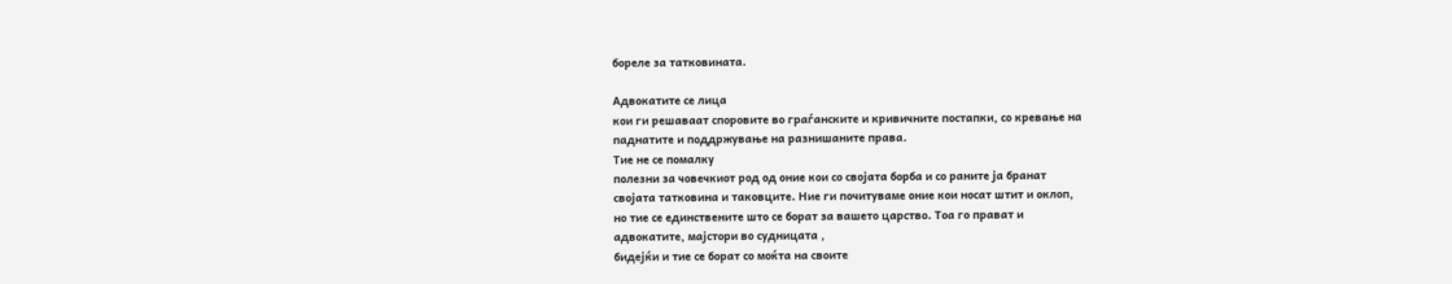бореле за татковината.

Адвокатите се лица
кои ги решаваат споровите во граѓанските и кривичните постапки, со кревање на
паднатите и поддржување на разнишаните права.
Тие не се помалку
полезни за човечкиот род од оние кои со својата борба и со раните ја бранат
својата татковина и таковците. Ние ги почитуваме оние кои носат штит и оклоп,
но тие се единствените што се борат за вашето царство. Тоа го прават и
адвокатите, мајстори во судницата ,
бидејќи и тие се борат со моќта на своите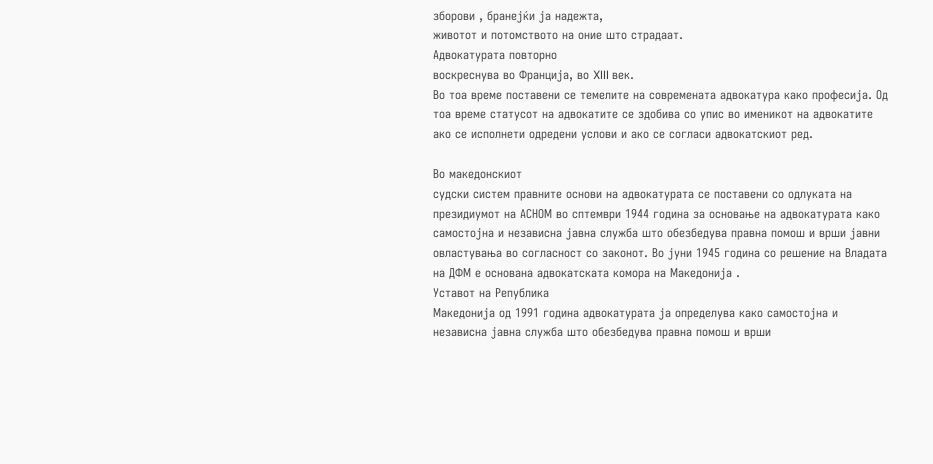зборови , бранејќи ја надежта,
животот и потомството на оние што страдаат.
Адвокатурата повторно
воскреснува во Франција, во XIII век.
Во тоа време поставени се темелите на современата адвокатура како професија. Од
тоа време статусот на адвокатите се здобива со упис во именикот на адвокатите
ако се исполнети одредени услови и ако се согласи адвокатскиот ред.

Во македонскиот
судски систем правните основи на адвокатурата се поставени со одлуката на
президиумот на АСНОМ во сптември 1944 година за основање на адвокатурата како
самостојна и независна јавна служба што обезбедува правна помош и врши јавни
овластувања во согласност со законот. Во јуни 1945 година со решение на Владата
на ДФМ е основана адвокатската комора на Македонија .
Уставот на Република
Македонија од 1991 година адвокатурата ја определува како самостојна и
независна јавна служба што обезбедува правна помош и врши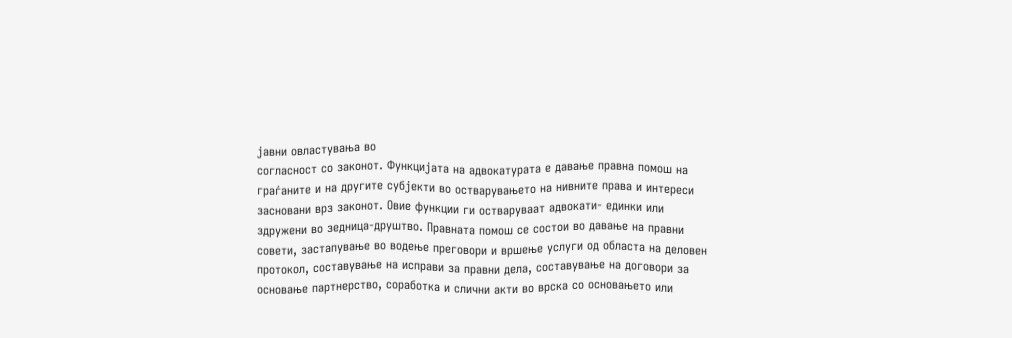јавни овластувања во
согласност со законот. Функцијата на адвокатурата е давање правна помош на
граѓаните и на другите субјекти во остварувањето на нивните права и интереси
засновани врз законот. Овие функции ги остваруваат адвокати- единки или
здружени во зедница-друштво. Правната помош се состои во давање на правни
совети, застапување во водење преговори и вршење услуги од областа на деловен
протокол, составување на исправи за правни дела, составување на договори за
основање партнерство, соработка и слични акти во врска со основањето или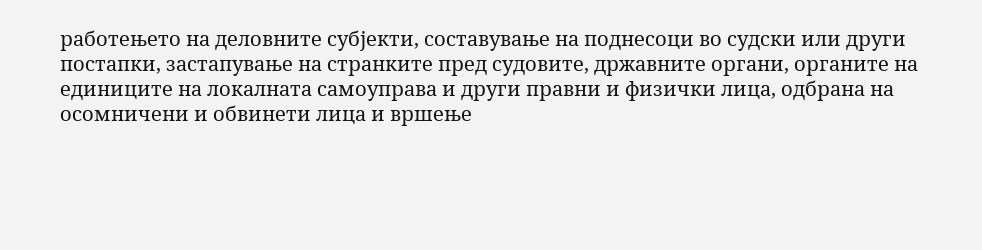работењето на деловните субјекти, составување на поднесоци во судски или други
постапки, застапување на странките пред судовите, државните органи, органите на
единиците на локалната самоуправа и други правни и физички лица, одбрана на
осомничени и обвинети лица и вршење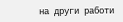на други работи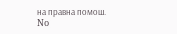на правна помош.
No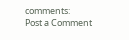comments:
Post a Comment